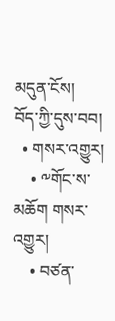མདུན་ངོས།
བོད་ཀྱི་དུས་བབ།
  • གསར་འགྱུར།
    • ༸གོང་ས་མཆོག གསར་འགྱུར།
    • བཙན་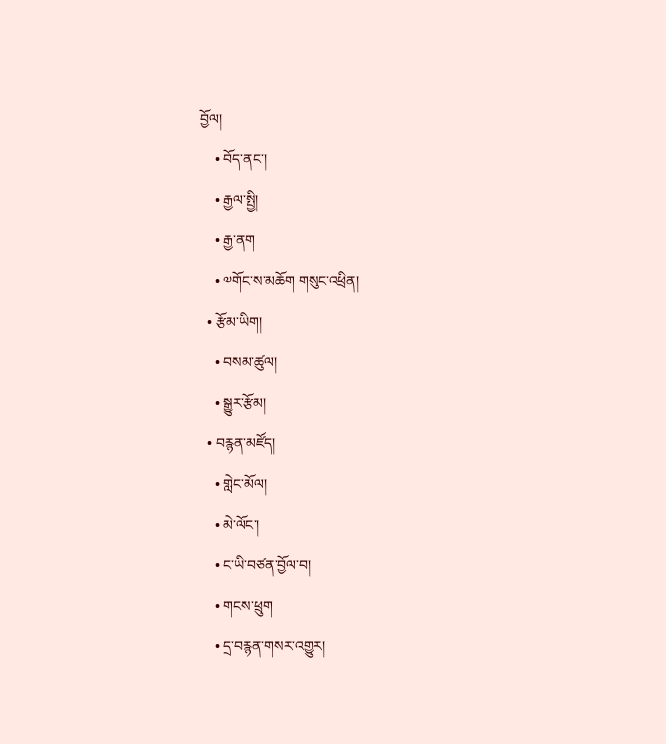བྱོལ།
    • བོད་ནང་།
    • རྒྱལ་སྤྱི།
    • རྒྱ་ནག
    • ༧གོང་ས་མཆོག གསུང་འཕྲིན།
  • རྩོམ་ཡིག།
    • བསམ་ཚུལ།
    • སྒྱུར་རྩོམ།
  • བརྙན་མཛོད།
    • གླེང་མོལ།
    • མེ་ལོང་།
    • ང་ཡི་བཙན་བྱོལ་བ།
    • གངས་ཕྲུག
    • དྲ་བརྙན་གསར་འགྱུར།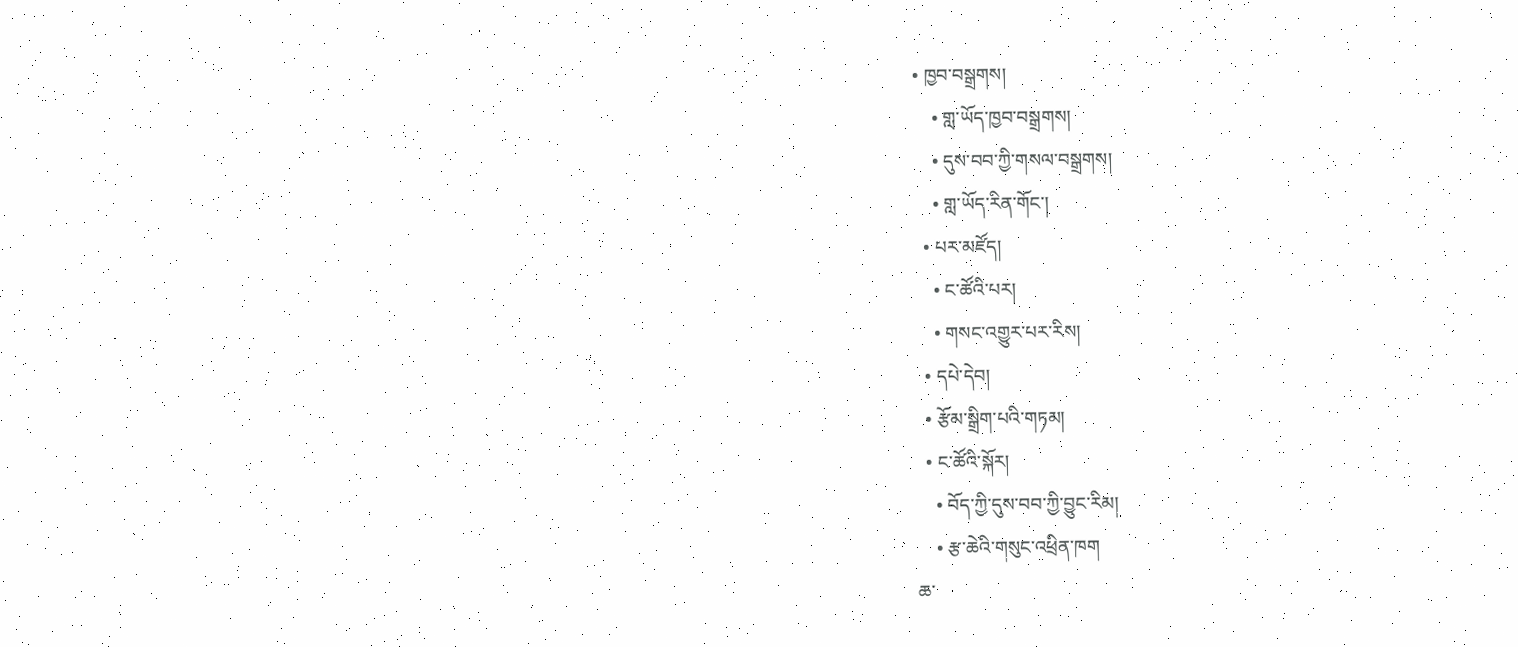• ཁྱབ་བསྒྲགས།
    • གླ་ཡོད་ཁྱབ་བསྒྲགས།
    • དུས་བབ་ཀྱི་གསལ་བསྒྲགས།
    • གླ་ཡོད་རིན་གོང་།
  • པར་མཛོད།
    • ང་ཚོའི་པར།
    • གསང་འགྱུར་པར་རིས།
  • དཔེ་དེབ།
  • རྩོམ་སྒྲིག་པའི་གཏམ།
  • ང་ཚོའི་སྐོར།
    • བོད་ཀྱི་དུས་བབ་ཀྱི་བྱུང་རིམ།
    • རྩ་ཆེའི་གསུང་འཕྲིན་ཁག
ཆ་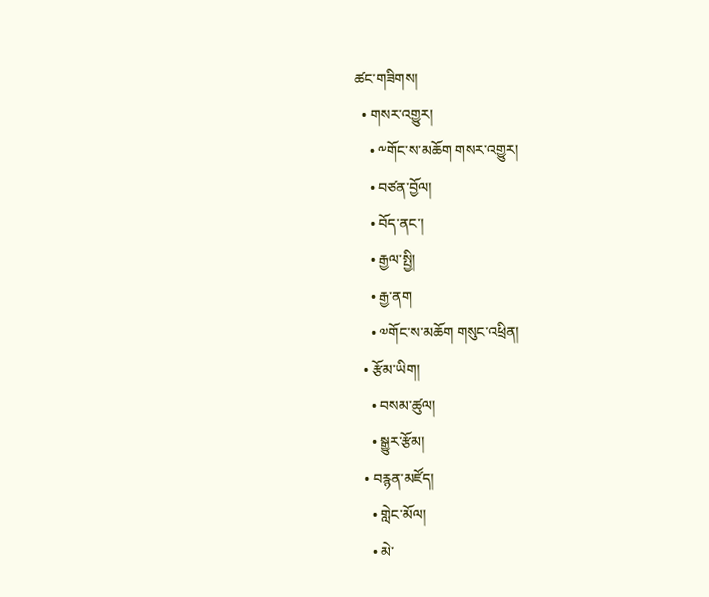ཚང་གཟིགས།
  • གསར་འགྱུར།
    • ༸གོང་ས་མཆོག གསར་འགྱུར།
    • བཙན་བྱོལ།
    • བོད་ནང་།
    • རྒྱལ་སྤྱི།
    • རྒྱ་ནག
    • ༧གོང་ས་མཆོག གསུང་འཕྲིན།
  • རྩོམ་ཡིག།
    • བསམ་ཚུལ།
    • སྒྱུར་རྩོམ།
  • བརྙན་མཛོད།
    • གླེང་མོལ།
    • མེ་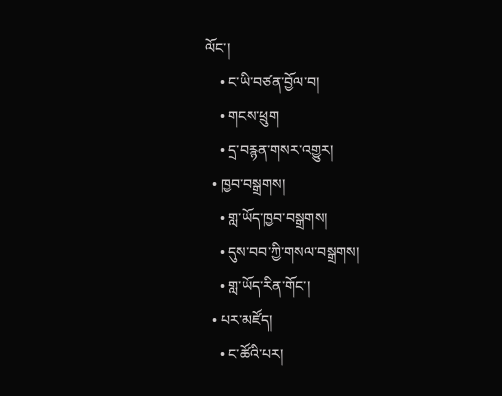ལོང་།
    • ང་ཡི་བཙན་བྱོལ་བ།
    • གངས་ཕྲུག
    • དྲ་བརྙན་གསར་འགྱུར།
  • ཁྱབ་བསྒྲགས།
    • གླ་ཡོད་ཁྱབ་བསྒྲགས།
    • དུས་བབ་ཀྱི་གསལ་བསྒྲགས།
    • གླ་ཡོད་རིན་གོང་།
  • པར་མཛོད།
    • ང་ཚོའི་པར།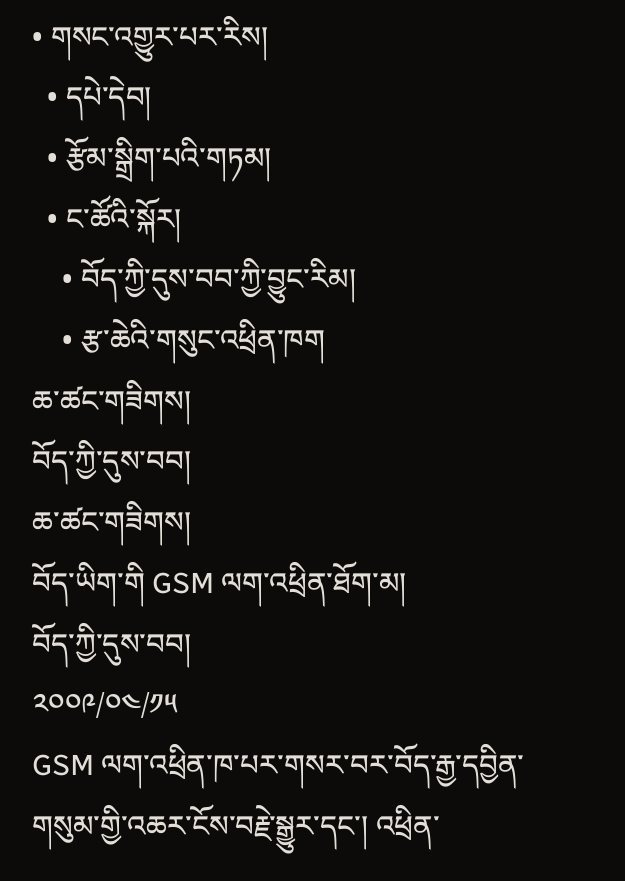• གསང་འགྱུར་པར་རིས།
  • དཔེ་དེབ།
  • རྩོམ་སྒྲིག་པའི་གཏམ།
  • ང་ཚོའི་སྐོར།
    • བོད་ཀྱི་དུས་བབ་ཀྱི་བྱུང་རིམ།
    • རྩ་ཆེའི་གསུང་འཕྲིན་ཁག
ཆ་ཚང་གཟིགས།
བོད་ཀྱི་དུས་བབ།
ཆ་ཚང་གཟིགས།
བོད་ཡིག་གི GSM ལག་འཕྲིན་ཐོག་མ།
བོད་ཀྱི་དུས་བབ།
༢༠༠༩/༠༤/༡༥
GSM ལག་འཕྲིན་ཁ་པར་གསར་བར་བོད་རྒྱ་དབྱིན་གསུམ་གྱི་འཆར་ངོས་བརྗེ་སྒྱུར་དང་། འཕྲིན་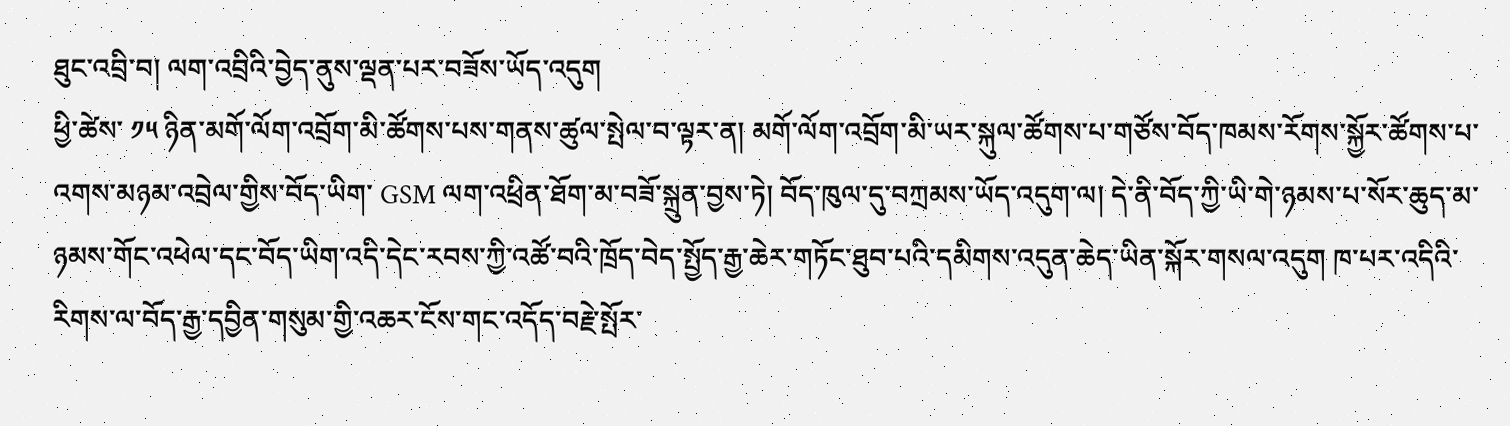ཐུང་འབྲི་བ། ལག་འབྲིའི་བྱེད་ནུས་ལྡན་པར་བཟོས་ཡོད་འདུག
ཕྱི་ཚེས་ ༡༥ ཉིན་མགོ་ལོག་འབྲོག་མི་ཚོགས་པས་གནས་ཚུལ་སྤེལ་བ་ལྟར་ན། མགོ་ལོག་འབྲོག་མི་ཡར་སྐུལ་ཚོགས་པ་གཙོས་བོད་ཁམས་རོགས་སྐྱོར་ཚོགས་པ་འགས་མཉམ་འབྲེལ་གྱིས་བོད་ཡིག་ GSM ལག་འཕྲིན་ཐོག་མ་བཟོ་སྐྲུན་བྱས་ཏེ། བོད་ཁུལ་དུ་བཀྲམས་ཡོད་འདུག་ལ། དེ་ནི་བོད་ཀྱི་ཡི་གེ་ཉམས་པ་སོར་ཆུད་མ་ཉམས་གོང་འཕེལ་དང་བོད་ཡིག་འདི་དེང་རབས་ཀྱི་འཚོ་བའི་ཁྲོད་བེད་སྤྱོད་རྒྱ་ཆེར་གཏོང་ཐུབ་པའི་དམིགས་འདུན་ཆེད་ཡིན་སྐོར་གསལ་འདུག ཁ་པར་འདིའི་རིགས་ལ་བོད་རྒྱ་དབྱིན་གསུམ་གྱི་འཆར་ངོས་གང་འདོད་བརྗེ་སྤོར་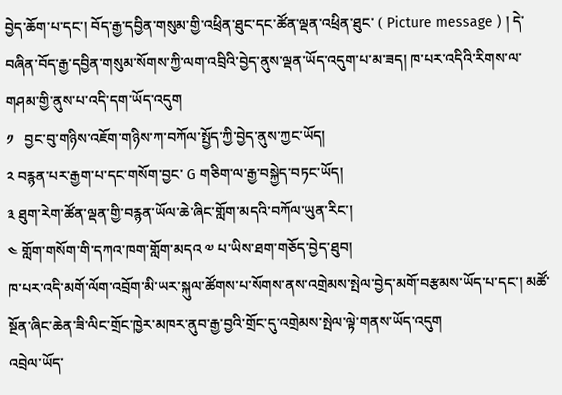བྱེད་ཆོག་པ་དང་། བོད་རྒྱ་དབྱིན་གསུམ་གྱི་འཕྲིན་ཐུང་དང་ཚོན་ལྡན་འཕྲིན་ཐུང་ ( Picture message ) ། དེ་བཞིན་བོད་རྒྱ་དབྱིན་གསུམ་སོགས་ཀྱི་ལག་འབྲིའི་བྱེད་ནུས་ལྡན་ཡོད་འདུག་པ་མ་ཟད། ཁ་པར་འདིའི་རིགས་ལ་གཤམ་གྱི་ནུས་པ་འདི་དག་ཡོད་འདུག
༡   བྱང་བུ་གཉིས་འཇོག་གཉིས་ཀ་བཀོལ་སྤྱོད་ཀྱི་བྱེད་ནུས་ཀྱང་ཡོད།
༢ བརྙན་པར་རྒྱག་པ་དང་གསོག་བྱང་ G གཅིག་ལ་རྒྱ་བསྐྱེད་བཏང་ཡོད།
༣ ཐུག་རེག་ཚོན་ལྡན་གྱི་བརྙན་ཡོལ་ཆེ་ཞིང་གློག་མདའི་བཀོལ་ཡུན་རིང་།
༤ གློག་གསོག་གི་དཀའ་ཁག་གློག་མདའ ༧ པ་ཡིས་ཐག་གཅོད་བྱེད་ཐུབ།
ཁ་པར་འདི་མགོ་ལོག་འབྲོག་མི་ཡར་སྐུལ་ཚོགས་པ་སོགས་ནས་འགྲེམས་སྤེལ་བྱེད་མགོ་བརྩམས་ཡོད་པ་དང་། མཚོ་སྔོན་ཞིང་ཆེན་ཟི་ལིང་གྲོང་ཁྱེར་མཁར་ནུབ་རྒྱ་བྱའི་གྲོང་དུ་འགྲེམས་སྤེལ་ལྟེ་གནས་ཡོད་འདུག
འབྲེལ་ཡོད་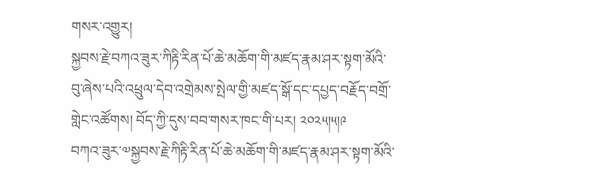གསར་འགྱུར།
སྐྱབས་རྗེ་བཀའ་ཟུར་ཀིརྟི་རིན་པོ་ཆེ་མཆོག་གི་མཛད་རྣམ་ཤར་སྟག་མོའི་བུ་ཞེས་པའི་འཕྲུལ་དེབ་འགྲེམས་སྤེལ་གྱི་མཛད་སྒོ་དང་དཔྱད་བརྗོད་བགྲོ་གླེང་འཚོགས། བོད་ཀྱི་དུས་བབ་གསར་ཁང་གི་པར། ༢༠༢༥།༥།༩
བཀའ་ཟུར་༧སྐྱབས་རྗེ་ཀིརྟི་རིན་པོ་ཆེ་མཆོག་གི་མཛད་རྣམ་ཤར་སྟག་མོའི་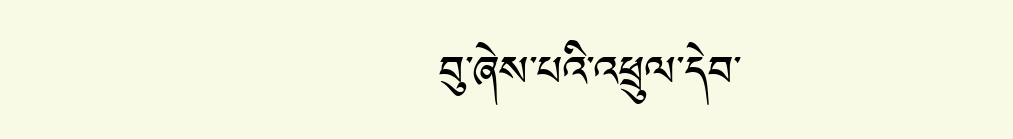བུ་ཞེས་པའི་འཕྲུལ་དེབ་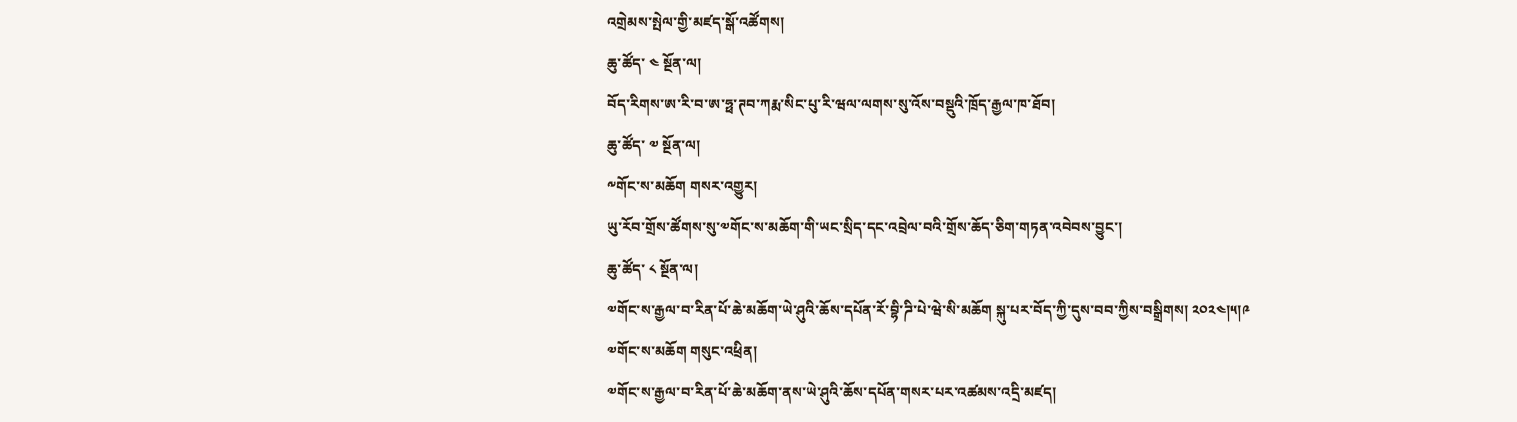འགྲེམས་སྤེལ་གྱི་མཛད་སྒོ་འཚོགས།
ཆུ་ཚོད་ ༤ སྔོན་ལ།
བོད་རིགས་ཨ་རི་བ་ཨ་ཧྥ་ཊབ་ཀརྨ་སིང་པུ་རི་ཝལ་ལགས་སུ་འོས་བསྡུའི་ཁྲོད་རྒྱལ་ཁ་ཐོབ།
ཆུ་ཚོད་ ༧ སྔོན་ལ།
༸གོང་ས་མཆོག གསར་འགྱུར།
ཡུ་རོབ་གྲོས་ཚོགས་སུ་༧གོང་ས་མཆོག་གི་ཡང་སྲིད་དང་འབྲེལ་བའི་གྲོས་ཆོད་ཅིག་གཏན་འབེབས་བྱུང་།
ཆུ་ཚོད་ ༨ སྔོན་ལ།
༧གོང་ས་རྒྱལ་བ་རིན་པོ་ཆེ་མཆོག་ཡེ་ཤུའི་ཆོས་དཔོན་རོ་བྷི་ཌི་པེ་ཝེ་སི་མཆོག སྐུ་པར་བོད་ཀྱི་དུས་བབ་ཀྱིས་བསྒྲིགས། ༢༠༢༤།༥།༩
༧གོང་ས་མཆོག གསུང་འཕྲིན།
༧གོང་ས་རྒྱལ་བ་རིན་པོ་ཆེ་མཆོག་ནས་ཡེ་ཤུའི་ཆོས་དཔོན་གསར་པར་འཚམས་འདྲི་མཛད།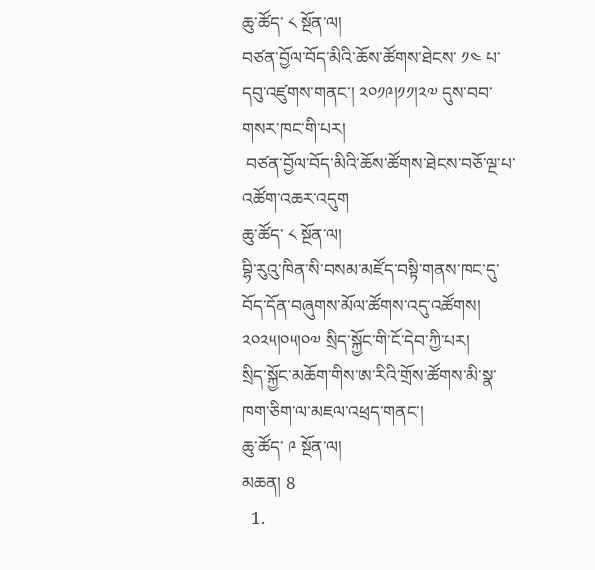ཆུ་ཚོད་ ༨ སྔོན་ལ།
བཙན་བྱོལ་བོད་མིའི་ཆོས་ཚོགས་ཐེངས་ ༡༤ པ་དབུ་འཛུགས་གནང་། ༢༠༡༩།༡༡།༢༧ དུས་བབ་གསར་ཁང་གི་པར།
 བཙན་བྱོལ་བོད་མིའི་ཆོས་ཚོགས་ཐེངས་བཅོ་ལྔ་པ་འཚོག་འཆར་འདུག
ཆུ་ཚོད་ ༨ སྔོན་ལ།
བྷི་རུའུ་ཁིན་སི་བསམ་མཛོད་བསྟི་གནས་ཁང་དུ་བོད་དོན་བཞུགས་མོལ་ཚོགས་འདུ་འཚོགས། ༢༠༢༥།༠༥།༠༧ སྲིད་སྐྱོང་གི་ངོ་དེབ་ཀྱི་པར།
སྲིད་སྐྱོང་མཆོག་གིས་ཨ་རིའི་གྲོས་ཚོགས་མི་སྣ་ཁག་ཅིག་ལ་མཇལ་འཕྲད་གནང་།
ཆུ་ཚོད་ ༩ སྔོན་ལ།
མཆན། 8
  1.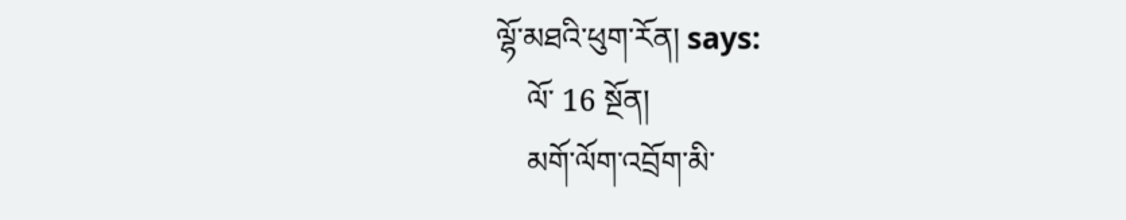ལྷོ་མཐའི་ཕུག་རོན། says:
    ལོ་ 16 སྔོན།
    མགོ་ལོག་འབྲོག་མི་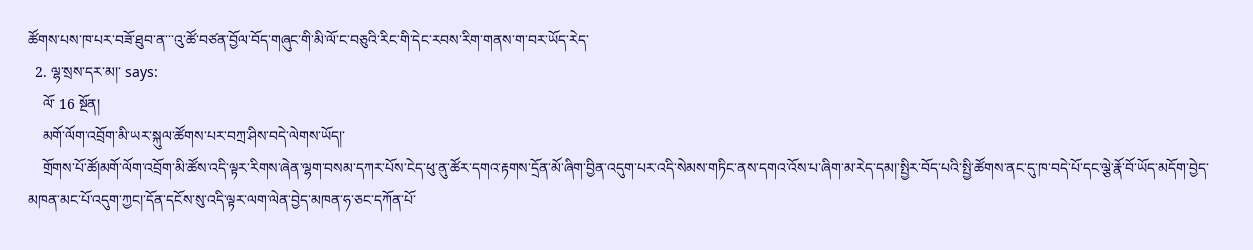ཚོགས་པས་ཁ་པར་བཟོ་ཐུབ་ན་་་འུ་ཚོ་བཙན་བྱོལ་བོད་གཞུང་གི་མི་ལོ་ང་བཅུའི་རིང་གི་དེང་རབས་རིག་གནས་ག་བར་ཡོད་རེད་
  2. ལྷ་སྲས་དར་མ།་ says:
    ལོ་ 16 སྔོན།
    མགོ་ལོག་འབྲོག་མི་ཡར་སྐུལ་ཚོགས་པར་བཀྲ་ཤིས་བདེ་ལེགས་ཡོད།་
    གྲོགས་པོ་ཚོ།མགོ་ལོག་འབྲོག་མི་ཚོས་འདི་ལྟར་རིགས་ཞེན་ལྷག་བསམ་དཀར་པོས་ངེད་ཕུ་ནུ་ཚོར་དགའ་རྟགས་དྲོན་མོ་ཞིག་བྱིན་འདུག་པར་འདི་སེམས་གཏིང་ནས་དགའ་འོས་པ་ཞིག་མ་རེད་དམ།་སྤྱིར་བོད་པའི་སྤྱི་ཚོགས་ནང་དུ་ཁ་བདེ་པོ་དང་ལྕེ་རྣོ་བོ་ཡོད་མདོག་བྱེད་མཁན་མང་པོ་འདུག་ཀྱང།་དོན་དངོས་སུ་འདི་ལྟར་ལག་ལེན་བྱེད་མཁན་ཧ་ཅང་དཀོན་པོ་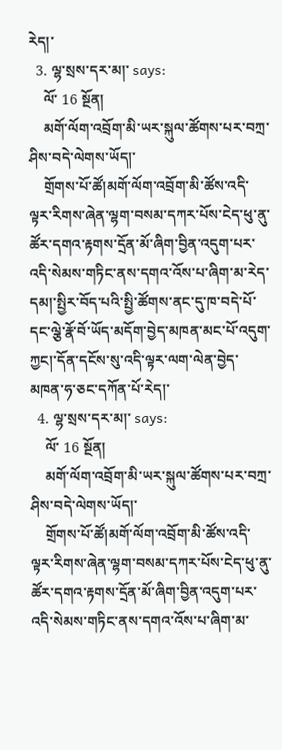རེད།་
  3. ལྷ་སྲས་དར་མ།་ says:
    ལོ་ 16 སྔོན།
    མགོ་ལོག་འབྲོག་མི་ཡར་སྐུལ་ཚོགས་པར་བཀྲ་ཤིས་བདེ་ལེགས་ཡོད།་
    གྲོགས་པོ་ཚོ།མགོ་ལོག་འབྲོག་མི་ཚོས་འདི་ལྟར་རིགས་ཞེན་ལྷག་བསམ་དཀར་པོས་ངེད་ཕུ་ནུ་ཚོར་དགའ་རྟགས་དྲོན་མོ་ཞིག་བྱིན་འདུག་པར་འདི་སེམས་གཏིང་ནས་དགའ་འོས་པ་ཞིག་མ་རེད་དམ།་སྤྱིར་བོད་པའི་སྤྱི་ཚོགས་ནང་དུ་ཁ་བདེ་པོ་དང་ལྕེ་རྣོ་བོ་ཡོད་མདོག་བྱེད་མཁན་མང་པོ་འདུག་ཀྱང།་དོན་དངོས་སུ་འདི་ལྟར་ལག་ལེན་བྱེད་མཁན་ཧ་ཅང་དཀོན་པོ་རེད།་
  4. ལྷ་སྲས་དར་མ།་ says:
    ལོ་ 16 སྔོན།
    མགོ་ལོག་འབྲོག་མི་ཡར་སྐུལ་ཚོགས་པར་བཀྲ་ཤིས་བདེ་ལེགས་ཡོད།་
    གྲོགས་པོ་ཚོ།མགོ་ལོག་འབྲོག་མི་ཚོས་འདི་ལྟར་རིགས་ཞེན་ལྷག་བསམ་དཀར་པོས་ངེད་ཕུ་ནུ་ཚོར་དགའ་རྟགས་དྲོན་མོ་ཞིག་བྱིན་འདུག་པར་འདི་སེམས་གཏིང་ནས་དགའ་འོས་པ་ཞིག་མ་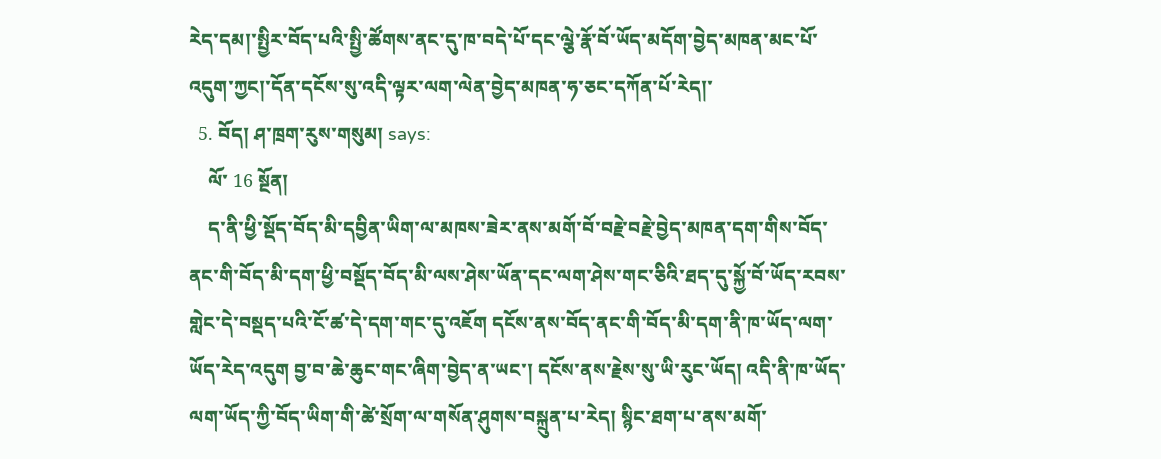རེད་དམ།་སྤྱིར་བོད་པའི་སྤྱི་ཚོགས་ནང་དུ་ཁ་བདེ་པོ་དང་ལྕེ་རྣོ་བོ་ཡོད་མདོག་བྱེད་མཁན་མང་པོ་འདུག་ཀྱང།་དོན་དངོས་སུ་འདི་ལྟར་ལག་ལེན་བྱེད་མཁན་ཧ་ཅང་དཀོན་པོ་རེད།་
  5. བོད། ཤ་ཁྲག་རུས་གསུམ། says:
    ལོ་ 16 སྔོན།
    ད་ནི་ཕྱི་སྡོད་བོད་མི་དབྱིན་ཡིག་ལ་མཁས་ཟེར་ནས་མགོ་བོ་བརྗེ་བརྗེ་བྱེད་མཁན་དག་གིས་བོད་ནང་གི་བོད་མི་དག་ཕྱི་བསྡོད་བོད་མི་ལས་ཤེས་ཡོན་དང་ལག་ཤེས་གང་ཅིའི་ཐད་དུ་སྐྱོ་བོ་ཡོད་རབས་གླེང་དེ་བསྡད་པའི་ངོ་ཚ་དེ་དག་གང་དུ་འཇོག དངོས་ནས་བོད་ནང་གི་བོད་མི་དག་ནི་ཁ་ཡོད་ལག་ཡོད་རེད་འདུག བྱ་བ་ཆེ་ཆུང་གང་ཞིག་བྱེད་ན་ཡང་། དངོས་ནས་རྗེས་སུ་ཡི་རུང་ཡོད། འདི་ནི་ཁ་ཡོད་ལག་ཡོད་ཀྱི་བོད་ཡིག་གི་ཚེ་སྲོག་ལ་གསོན་ཤུགས་བསྐྲུན་པ་རེད། སྙིང་ཐག་པ་ནས་མགོ་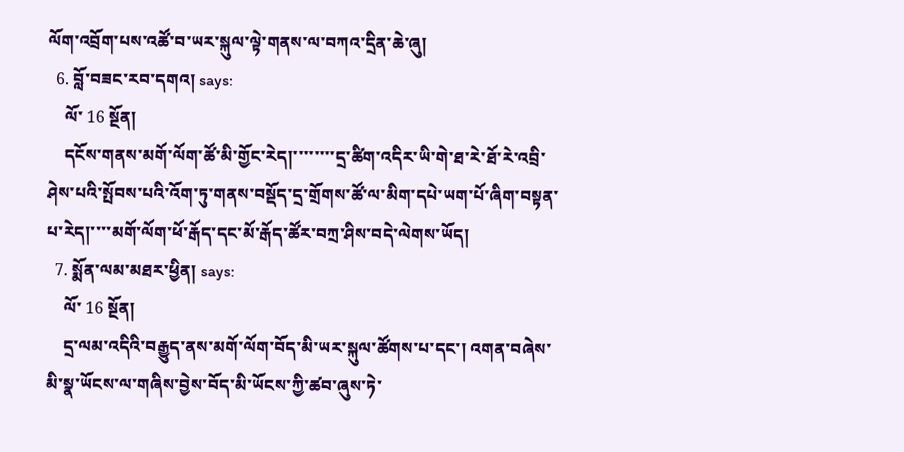ལོག་འབྲོག་པས་འཚོ་བ་ཡར་སྐུལ་ལྟེ་གནས་ལ་བཀའ་དྲིན་ཆེ་ཞུ།
  6. བློ་བཟང་རབ་དགའ། says:
    ལོ་ 16 སྔོན།
    དངོས་གནས་མགོ་ལོག་ཚོ་མི་གྱོང་རེད།་་་་་་་་དྲ་ཚིག་འདིར་ཡི་གེ་ཐ་རེ་ཐོ་རེ་འབྲི་ཤེས་པའི་སྤོབས་པའི་འོག་ཏུ་གནས་བསྡོད་དྲ་གྲོགས་ཚོ་ལ་མིག་དཔེ་ཡག་པོ་ཞིག་བསྟན་པ་རེད།་་་་མགོ་ལོག་ཕོ་རྒོད་དང་མོ་རྒོད་ཚོར་བཀྲ་ཤིས་བདེ་ལེགས་ཡོད།
  7. སྨོན་ལམ་མཐར་ཕྱིན། says:
    ལོ་ 16 སྔོན།
    དྲ་ལམ་འདིའི་བརྒྱུད་ནས་མགོ་ལོག་བོད་མི་ཡར་སྐུལ་ཚོགས་པ་དང་། འགན་བཞེས་མི་སྣ་ཡོངས་ལ་གཞིས་བྱེས་བོད་མི་ཡོངས་ཀྱི་ཚབ་ཞུས་ཏེ་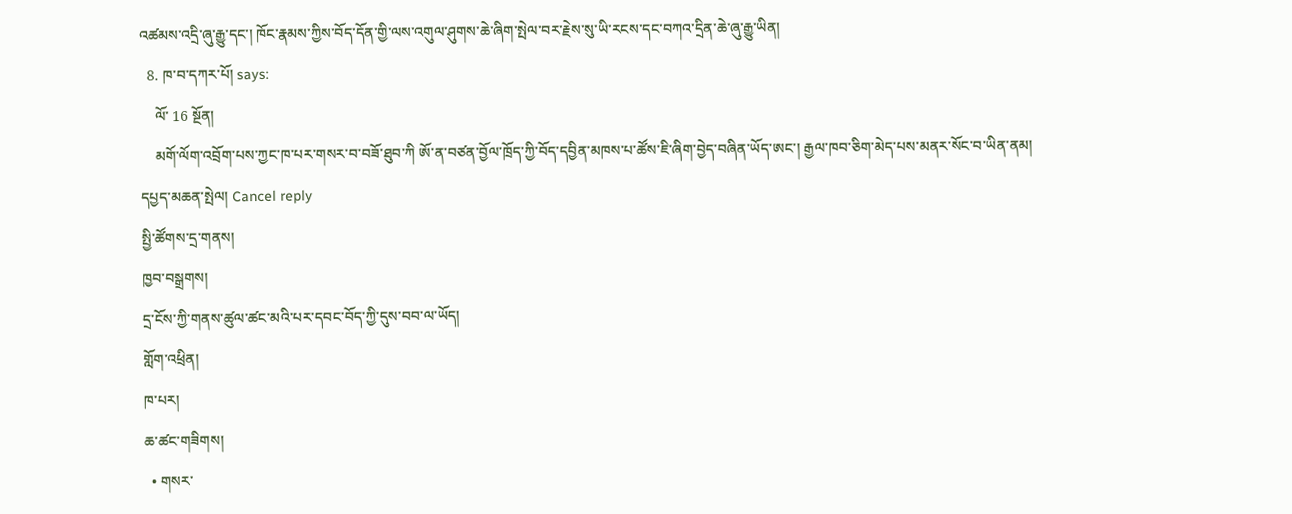འཚམས་འདྲི་ཞུ་རྒྱུ་དང་། ཁོང་རྣམས་ཀྱིས་བོད་དོན་གྱི་ལས་འགུལ་ཤུགས་ཆེ་ཞིག་སྤེལ་བར་རྗེས་སུ་ཡི་རངས་དང་བཀའ་དྲིན་ཆེ་ཞུ་རྒྱུ་ཡིན།
  8. ཁ་བ་དཀར་པོ། says:
    ལོ་ 16 སྔོན།
    མགོ་ལོག་འབྲོག་པས་ཀྱང་ཁ་པར་གསར་བ་བཟོ་ཐུབ་ཀི ཨོ་ན་བཙན་བྱོལ་ཁྲོད་ཀྱི་བོད་དབྱིན་མཁས་པ་ཚོས་ཇི་ཞིག་བྱེད་བཞིན་ཡོད་ཨང་། རྒྱལ་ཁབ་ཅིག་མེད་པས་མནར་སོང་བ་ཡིན་ནམ།
དཔྱད་མཆན་སྤེལ། Cancel reply
སྤྱི་ཚོགས་དྲ་གནས།
ཁྱབ་བསྒྲགས།
དྲ་ངོས་ཀྱི་གནས་ཚུལ་ཚང་མའི་པར་དབང་བོད་ཀྱི་དུས་བབ་ལ་ཡོད།
གློག་འཕྲིན།
ཁ་པར།
ཆ་ཚང་གཟིགས།
  • གསར་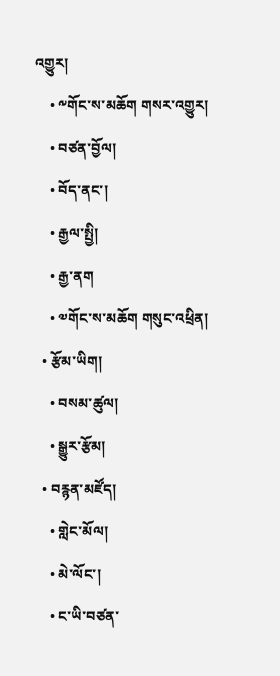འགྱུར།
    • ༸གོང་ས་མཆོག གསར་འགྱུར།
    • བཙན་བྱོལ།
    • བོད་ནང་།
    • རྒྱལ་སྤྱི།
    • རྒྱ་ནག
    • ༧གོང་ས་མཆོག གསུང་འཕྲིན།
  • རྩོམ་ཡིག།
    • བསམ་ཚུལ།
    • སྒྱུར་རྩོམ།
  • བརྙན་མཛོད།
    • གླེང་མོལ།
    • མེ་ལོང་།
    • ང་ཡི་བཙན་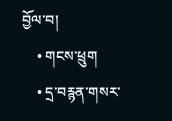བྱོལ་བ།
    • གངས་ཕྲུག
    • དྲ་བརྙན་གསར་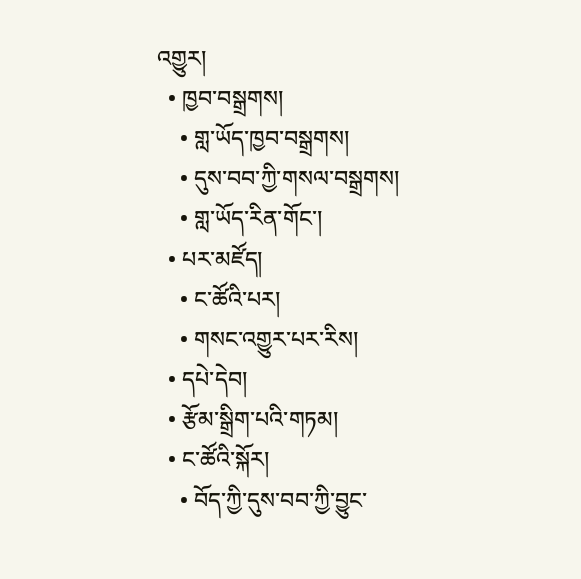འགྱུར།
  • ཁྱབ་བསྒྲགས།
    • གླ་ཡོད་ཁྱབ་བསྒྲགས།
    • དུས་བབ་ཀྱི་གསལ་བསྒྲགས།
    • གླ་ཡོད་རིན་གོང་།
  • པར་མཛོད།
    • ང་ཚོའི་པར།
    • གསང་འགྱུར་པར་རིས།
  • དཔེ་དེབ།
  • རྩོམ་སྒྲིག་པའི་གཏམ།
  • ང་ཚོའི་སྐོར།
    • བོད་ཀྱི་དུས་བབ་ཀྱི་བྱུང་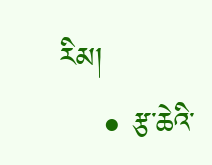རིམ།
    • རྩ་ཆེའི་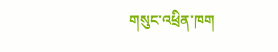གསུང་འཕྲིན་ཁག